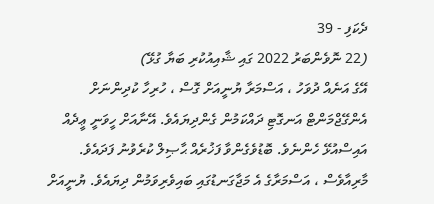ދެކަފި - 39
(22 ނޮވެންބަރު 2022 ގައި ޝާއިއުކުރި ބަޔާ ގުޅޭ)
އޭގެ އަނެއް ދުވަހު ، އަސްމަރާ ޔުނީއަށް ގޮސް ، ހުރިހާ ކުދިންނަށް އެންގޭޖްމަންޓް އަނގޮޓި ދައްކަމުން ގެންދިޔައެވެ. އޭނާއަށް ހީވަނީ ޢީދެއް އައިސްއުޅޭ ހެންނެވެ. ބޮޑުވެގެންވާ ފަޚުރެއް ޙާޞިލް ކުރެވުނު ފަދައެވެ. މާރިއާވެސް ، އަސްމަރާގެ އެ މަޖާގަނޑުގައި ބައިވެރިވަމުން ދިޔައެވެ. ޔުނީއަށް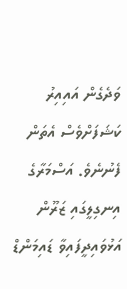ވަދެގެން އައިއިރު ކަޝަފަށްވެސް އެތަން ފެނުނެވެ. އަސްމަރާގެ އިނގިލީގައި ޒަރޫން އަޅުވައިދީފައިވާ ޑައިމަންޑް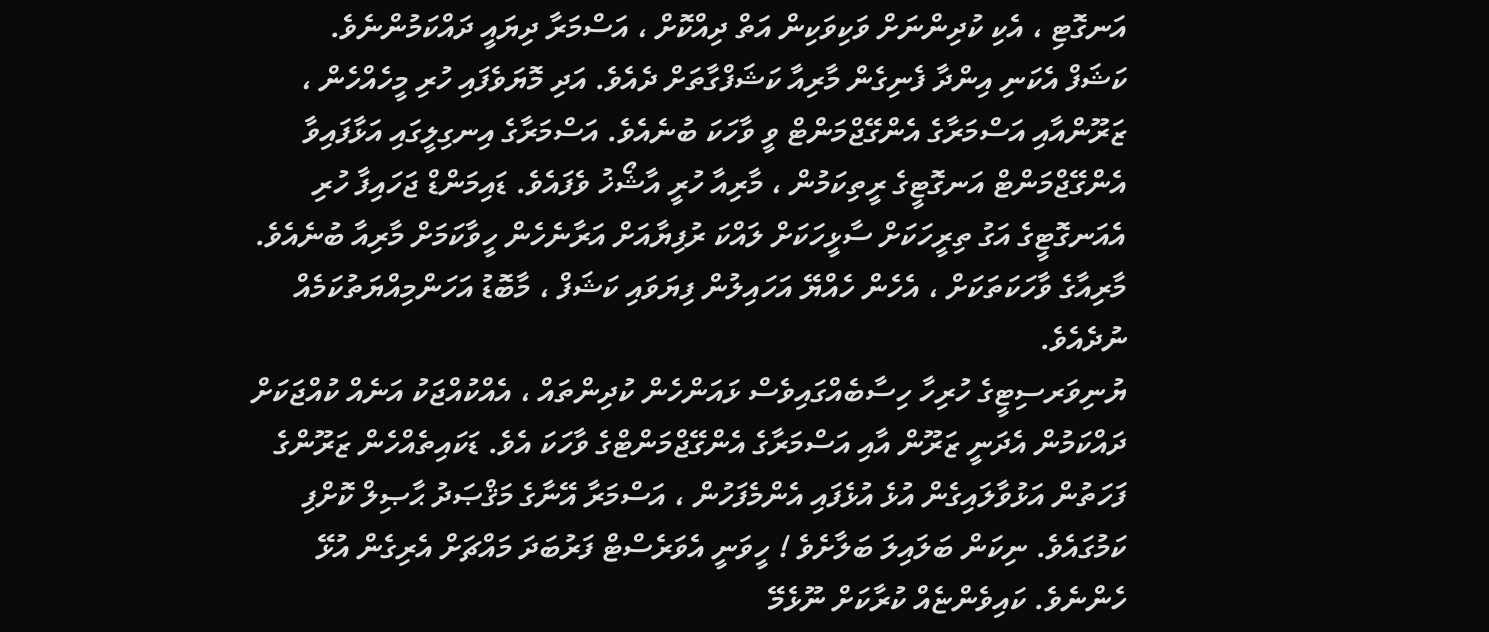އަނގޮޓި ، އެކި ކުދިންނަށް ވަކިވަކިން އަތް ދިއްކޮށް ، އަސްމަރާ ދިޔައީ ދައްކަމުންނެވެ.
ކަޝަފް އެކަނި އިންދާ ފެނިގެން މާރިއާ ކަޝަފްގާތަށް ދެއެވެ. އަދި މޮޔަވެފައި ހުރި މީހެއްހެން ، ޒަރޫންއާއި އަސްމަރާގެ އެންގޭޖްމަންޓް ވީ ވާހަކަ ބުނެއެވެ. އަސްމަރާގެ އިނގިލީގައި އަޅާފައިވާ އެންގޭޖްމަންޓް އަނގޮޓީގެ ރީތިކަމުން ، މާރިއާ ހުރީ އާޝޯޚު ވެފައެވެ. ޑައިމަންޑް ޖަހައިފާ ހުރި އެއަނގޮޓީގެ އަގު ތިރީހަކަށް ސާޅީހަކަށް ލައްކަ ރުފިޔާއަށް އަރާނެހެން ހީވާކަމަށް މާރިއާ ބުނެއެވެ. މާރިއާގެ ވާހަކަތަކަށް ، އެހެން ހެއްޔޭ އަހައިލުން ފިޔަވައި ކަޝަފް ، މާބޮޑު އަހަންމިއްޔަތުކަމެއް ނުދެއެވެ.
ޔުނިވަރސިޓީގެ ހުރިހާ ހިސާބެއްގައިވެސް ޅައަންހެން ކުދިންތައް ، އެއްކުއްޖަކު އަނެއް ކުއްޖަކަށް ދައްކަމުން އެދަނީ ޒަރޫން އާއި އަސްމަރާގެ އެންގޭޖްމަންޓްގެ ވާހަކަ އެވެ. ޑަކައިތެއްހެން ޒަރޫންގެ ފަހަތުން އަޅުވާލައިގެން އުޅެ އުޅެފައި އެންމެފަހުން ، އަސްމަރާ އޭނާގެ މަޤްޞަދު ޙާޞިލް ކޮށްފި ކަމުގައެވެ. ނިކަން ބަލައިލަ ބަލާށެވެ ! ހީވަނީ އެވަރެސްޓް ފަރުބަދަ މައްޗަށް އެރިގެން އުޅޭ ހެންނެވެ. ކައިވެންޏެއް ކުރާކަށް ނޫޅެމޭ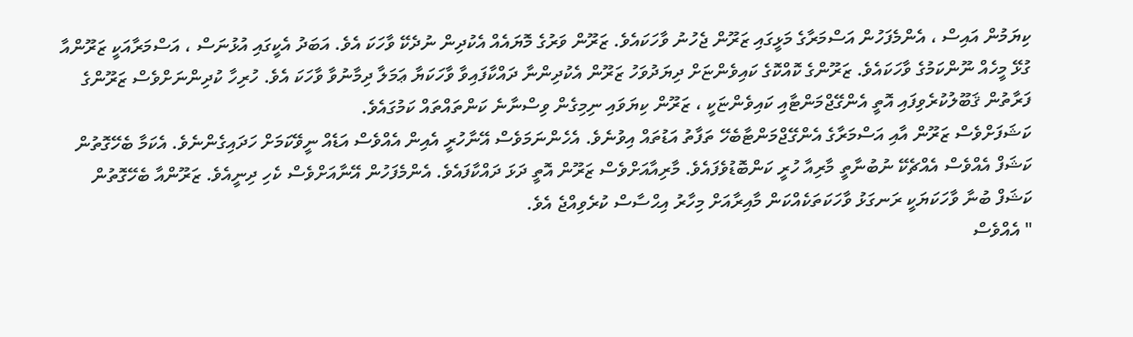ކިޔަމުން އައިސް ، އެންމެފަހުން އަސްމަރާގެ މަޅީގައި ޒަރޫން ޖެހުނު ވާހަކައެވެ. ޒަރޫން ވަރުގެ މޮޔައެއް އެކުދިން ނުދެކޭ ވާހަކަ އެވެ. އަބަދު އެކީގައި އުޅުނަސް ، އަސްމަރާއަކީ ޒަރޫންއާ ގުޅޭ މީހެއް ނޫންކަމުގެ ވާހަކައެވެ. ޒަރޫންގެ ކޮއްކޮގެ ކައިވެންޏަށް ދިޔަދުވަހު ޒަރޫން އެކުދިންނާ ދައްކާފައިވާ ވާހަކަޔާ ޢަމަލާ ދިމާނުވާ ވާހަކަ އެވެ. ހުރިހާ ކުދިންނަށްވެސް ޒަރޫންގެ ފަރާތުން ޤަބޫލުކުރެވިފައި އޮތީ އެންގޭޖްމަންޓާއި ކައިވެންޏަކީ ، ޒަރޫން ކިޔަވައި ނިމިގެން ވިސްނާނެ ކަންތައްތައް ކަމުގައެވެ.
ކަޝަފަށްވެސް ޒަރޫން އާއި އަސްމަރާގެ އެންގޭޖްމަންޓާބެހޭ ތަފާތު އަޑުތައް އިވުނެވެ. އެހެންނަމަވެސް އޭނާހުރީ އެއިން އެއްވެސް އަޑެއް ނީވޭކަމަށް ހަދައިގެންނެވެ. އެކަމާ ބެހޭގޮތުން ކަޝަފް އެއްވެސް އެއްޗެކޭ ނުބުނާތީ މާރިއާ ހުރީ ކަންބޮޑުވެފައެވެ. މާރިއާއަށްވެސް ޒަރޫން އޮތީ ދަޅަ ދައްކާފައެވެ. އެންމެފަހުން އޭނާއަށްވެސް ކެހި ދިނީއެވެ. ޒަރޫންއާ ބެހޭގޮތުން ކަޝަފް ބުނާ ވާހަކަޔަކީ ރަނގަޅު ވާހަކަތަކެއްކަން މާއިރާއަށް މިހާރު އިޙްސާސް ކުރެވިއްޖެ އެވެ.
" އެއްވެސް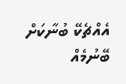އެއްޗެކޭ ބުނާކަށް ބޭނުމެއް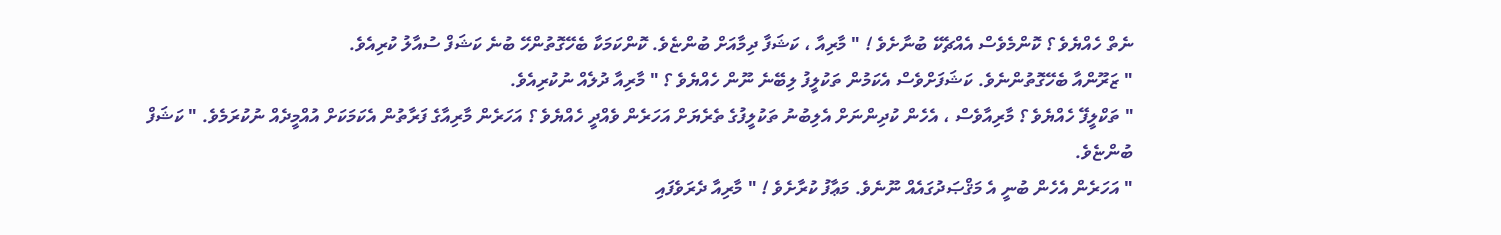ނެތް ހެއްޔެވެ ؟ ކޮންމެވެސް އެއްޗެކޭ ބުނާށެވެ ! " މާރިއާ ، ކަޝަފާ ދިމާއަށް ބުންޏެވެ. ކޮންކަމަކާ ބެހޭގޮތުންހޭ ބުނެ ކަޝަފް ސުއާލު ކުރިއެވެ.
" ޒަރޫންއާ ބެހޭގޮތުންނެވެ. ކަޝަފަށްވެސް އެކަމުން ތަކުލީފު ލިބޭނެ ނޫން ހެއްޔެވެ ؟ " މާރިއާ ދުލެއް ނުކުރިއެވެ.
" ތަކްލީފޭ ހެއްޔެވެ ؟ މާރިއާވެސް ، އެހެން ކުދިންނަށް އެލިބުނު ތަކުލީފުގެ ތެރެޔަށް އަހަރެން ވެއްދީ ހެއްޔެވެ ؟ އަހަރެން މާރިއާގެ ފަރާތުން އެކަމަކަށް އުއްމީދެއް ނުކުރަމެވެ. " ކަޝަފް ބުންޏެވެ.
" އަހަރެން އެހެން ބުނީ އެ މަޤްޞަދުގައެއް ނޫނެވެ. މަޢާފު ކުރާށެވެ ! " މާރިއާ ދެރަވެފައި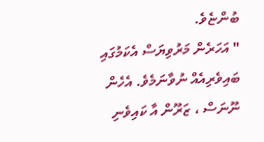ބުންޏެވެ.
" އަހަރެން މަރުވިޔަސް އެކަމުގައި ބައިވެރިއެއް ނުވާނަމެވެ. އެހެން ނޫނަސް ، ޒަރޫން އާ ކައިވެނި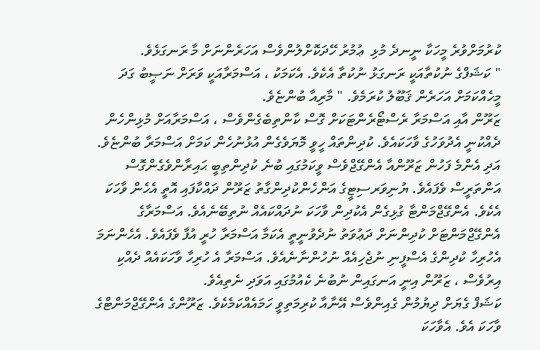ކުރުމަށްވުރެ މީހަކާ ނީނދެ މުޅި  ޢުމުރު ހޭދަކޮށްލުންވެސް އަހަރެންނަށް މާ ރަނގަޅެވެ.
" ކަޝަފްގެ ނުކުތާއަކީ ރަނގަޅު ނުކުތާ އެކެވެ. އެކަމަކު ، އަސްމަރާއަކީ ވަރަށް ނަޞީބު ގަދަ މީހެއްކަމަށް އަހަރެން ޤަބޫލު ކުރަމެވެ. " މާރިއާ ބުންޏެވެ.
ޒަރޫން އާއި އަސްމަރާ ރެސްޓޯރެންޓަކަށް ގޮސް ކާންތިބެގެންވެސް ، އަސްމަރާއަށް މުޅިންހެން ދެއްކުނީ އެދުވަހުގެ ވާހަކައެވެ. ކުދިންތައް ހީވީ މޮޔަވެގެން އުޅުނުހެން ކަމަށް އަސްމަރާ ބުންޏެވެ. އަދި އެންމެ ފަހުން ޒަރޫންއާ އެންގޭޖްވެސް ވީކަމުގައި ބުނެ ކުދިންތިބީ ޙައިރާންވެގެންގޮސް އަންތަރީސް ވެފައެވެ. ޔުނިވަރސިޓީގެ އަންހެންކުދިންގާތު ޒަރޫން ދައްކާފައި އޮތީ އެހެން ވާހަކަ އެކެވެ. އެންގޭޖްމަންޓާ ގުޅިގެން އެކުދިން ވާހަކަ ނުދައްކައެއް ނުތިބޭނެއެވެ. އަސްމަރާގެ އެންގޭޖްމަންޓަށް ކުދިންނަށް ދަޢުވަތު ނުދެވުނީތީ އެކަމާ އަސްމަރާ ހުރީ އުފާ ވެފައެވެ. އެހެންނަމަ އެހުރިހާ ކުދިންގެ އެސްފީނި ނުޖެހިއެއް ނުހުންނާނެއެވެ. އަސްމަރާ އެ ހުރިހާ ވާހަކައެއް ދެއްކި އިރުވެސް ، ޒަރޫން އިނީ އަނގައިން ނުބުނެ ކެއުމުގައި އަވަދި ނެތިއެވެ.
ކަޝަފް ގެޔަށް ދިޔުމުން ގެއިންވެސް އޭނާއާ ކުރިމަތިވީ ހަމައެއްކަމެކެވެ. ޒަރޫންގެ އެންގޭޖްމަންޓްގެ ވާހަކަ އެވެ. އެވާހަކަ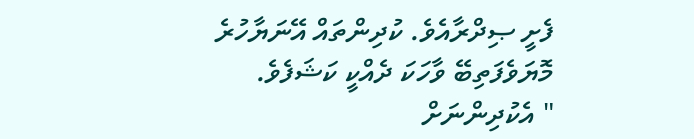ފެށީ ޞިދްރާއެވެ. ކުދިންތައް އޭނަޔާހުރެ މޮޔަވެފަތިބޭ ވާހަކަ ދެއްކީ ކަޝަފެވެ.
" އެކުދިންނަށް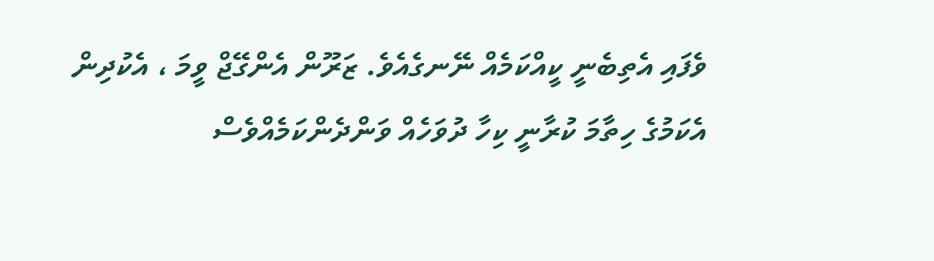ވެފައި އެތިބެނީ ކީއްކަމެއް ނޭނގެއެވެ. ޒަރޫން އެންގޭޖް ވީމަ ، އެކުދިން އެކަމުގެ ހިތާމަ ކުރާނީ ކިހާ ދުވަހެއް ވަންދެންކަމެއްވެސް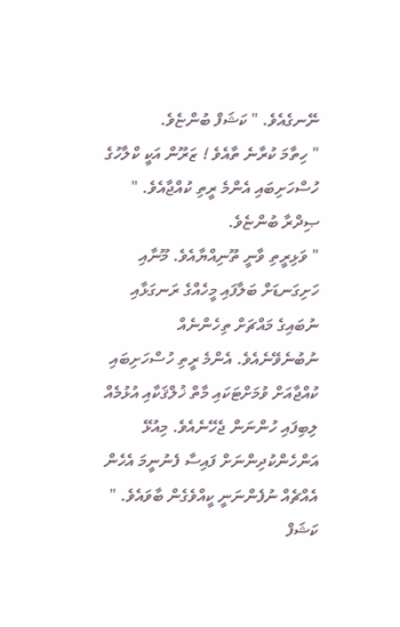ނޭނގެއެވެ. " ކަޝަފް ބުންޏެވެ.
" ހިތާމަ ކުރާނެ ތާއެވެ ! ޒަރޫން އަކީ ކްލާހުގެ ހުސްހަށިބައި އެންމެ ރީތި ކުއްޖާއެވެ. " ޞިދްރާ ބުންޏެވެ.
" ވަޅިރީތި ވާނީ ތޫނިއްޔާއެވެ. މޫނާއި ހަށިގަނޑަށް ބަލާފައި މީހެއްގެ ރަނގަޅާއި ނުބައިގެ މައްޗަށް ތިހެންނެއް ނުބުނެވޭނެއެވެ. އެންމެ ރީތި ހުސްހަށިބައި ކުއްޖާއަށް ވުމަށްޓަކައި މާތް ޚުލްޤަކާއި އުޅުމެއް ލިބިފައި ހުންނަން ޖެހޭނެއެވެ. މިއުޅޭ އަންހެންކުދިންނަށް ފައިސާ ފެނުނީމަ އެހެން އެއްޗެއް ނުފެންނަނީ ކީއްވެގެން ބާވައެވެ. " ކަޝަފް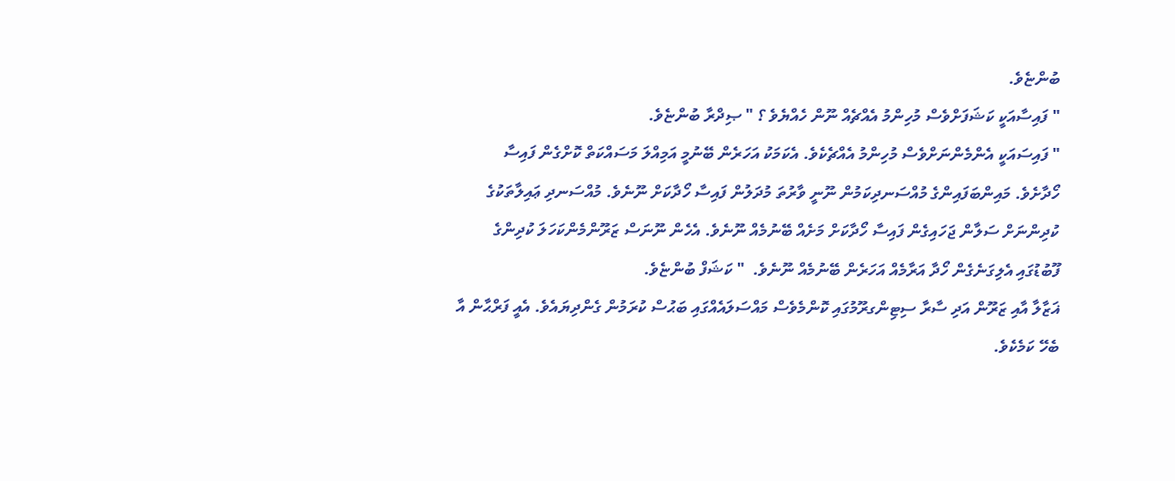ބުންޏެވެ.
" ފައިސާއަކީ ކަޝަފަށްވެސް މުހިންމު އެއްޗެއް ނޫން ހެއްޔެވެ ؟ " ޞިދްރާ ބުންޏެވެ.
" ފައިސައަކީ އެންމެންނަށްވެސް މުހިންމު އެއްޗެކެވެ. އެކަމަކު އަހަރެން ބޭނުމީ އަމިއްލަ މަސައްކަތް ކޮށްގެން ފައިސާ ހޯދާށެވެ. މައިންބަފައިންގެ މުއްސަނދިކަމުން ނޫނީ ވާރުތަ މުދަލުން ފައިސާ ހޯދާކަށް ނޫނެވެ. މުއްސަނދި ޢައިލާތަކުގެ ކުދިންނަށް ސަލާން ޖަހައިގެން ފައިސާ ހޯދާކަށް މަށެއް ބޭނުމެއް ނޫނެވެ. އެހެން ނޫނަސް ޒަރޫންމެންކަހަލަ ކުދިންގެ ފޫބުޑުގައި އެލިގަނެގެން ހޯދާ އަރާމެއް އަހަރެން ބޭނުމެއް ނޫނެވެ.  " ކަޝަފް ބުންޏެވެ.
ޣަޒާލާ އާއި ޒަރޫން އަދި ސާރާ ސިޓިންގރޫމުގައި ކޮންމެވެސް މައްސަލައެއްގައި ބަޙުސް ކުރަމުން ގެންދިޔައެވެ. އެއީ ފަރްޙާން އާ ބެހޭ ކަމެކެވެ.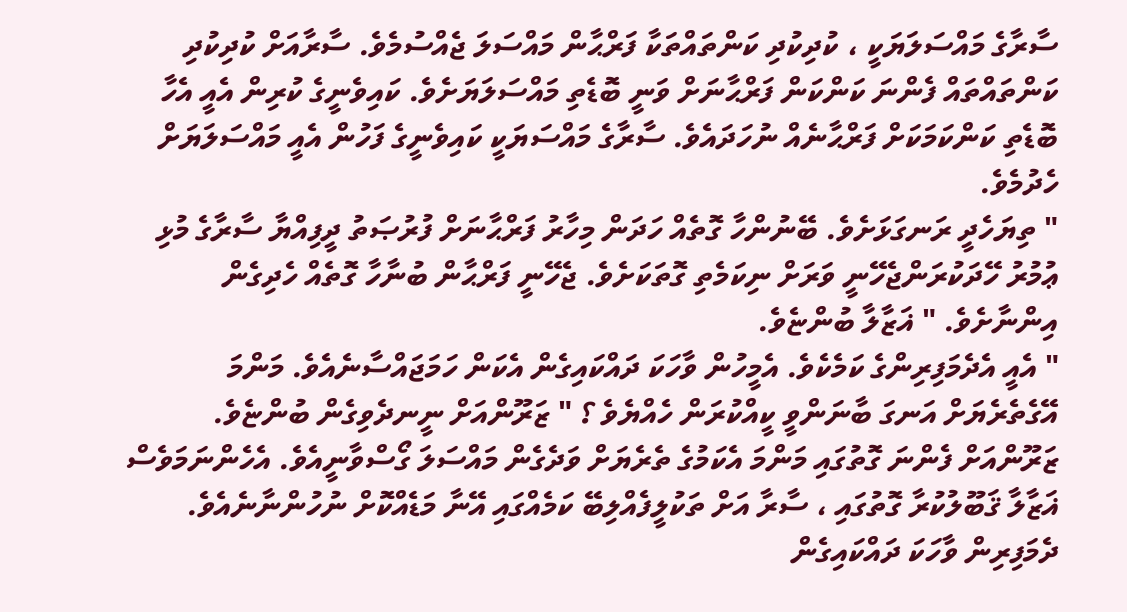ސާރާގެ މައްސަލަޔަކީ ، ކުދިކުދި ކަންތައްތަކާ ފަރްޙާން މައްސަލަ ޖެއްސުމެވެ. ސާރާއަށް ކުދިކުދި ކަންތައްތައް ފެންނަ ކަންކަން ފަރްޙާނަށް ވަނީ ބޮޑެތި މައްސަލަޔަށެވެ. ކައިވެނީގެ ކުރިން އެއީ އެހާ ބޮޑެތި ކަންކަމަކަށް ފަރްޙާނެއް ނުހަދައެވެ. ސާރާގެ މައްސަޔަކީ ކައިވެނީގެ ފަހުން އެއީ މައްސަލަޔަށް ހެދުމެވެ.
" ތިޔަހެދީ ރަނގަޅަށެވެ. ބޭނުންހާ ގޮތެއް ހަދަން މިހާރު ފަރްޙާނަށް ފުރުޞަތު ދީފިއްޔާ ސާރާގެ މުޅި ޢުމުރު ހޭދަކުރަންޖެހޭނީ ވަރަށް ނިކަމެތި ގޮތަކަށެވެ. ޖެހޭނީ ފަރްޙާން ބުނާހާ ގޮތެއް ހެދިގެން އިންނާށެވެ. " ޣަޒާލާ ބުންޏެވެ.
" އެއީ އެދެމަފިރިންގެ ކަމެކެވެ. އެމީހުން ވާހަކަ ދައްކައިގެން އެކަން ހަމަޖައްސާނެއެވެ. މަންމަ އޭގެތެރެޔަށް އަނގަ ބާނަންވީ ކީއްކުރަން ހެއްޔެވެ ؟ " ޒަރޫންއަށް ނީނދެވިގެން ބުންޏެވެ.
ޒަރޫންއަށް ފެންނަ ގޮތުގައި މަންމަ އެކަމުގެ ތެރެޔަށް ވަދެގެން މައްސަލަ ގޯސްވާނީއެވެ. އެހެންނަމަވެސް ޣަޒާލާ ޤަބޫލުކުރާ ގޮތުގައި ، ސާރާ އަށް ތަކުލީފެއްލިބޭ ކަމެއްގައި އޭނާ މަޑެއްކޮށް ނުހުންނާނެއެވެ. ދެމަފިރިން ވާހަކަ ދައްކައިގެން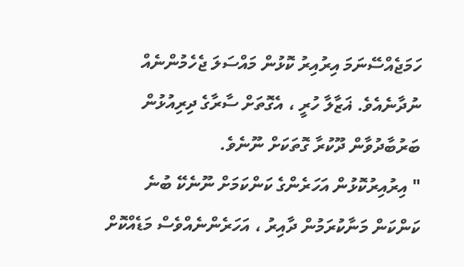ހަމަޖެއްސޭނަމަ އިރުއިރު ކޮޅުން މައްސަލަ ޖެހެމުންނެއް ނުދާނެއެވެ. ޣަޒާލާ ހުރީ ، އެގޮތަށް ސާރާގެ ދިރިއުޅުން ބަރުބާދުވާން ދޫކުރާ ގޮތަކަށް ނޫނެވެ.
" އިރުއިރުކޮޅުން އަހަރެންގެ ކަންކަމަށް ނޫނެކޭ ބުނެ ކަންކަން މަނާކުރަމުން ދާއިރު ، އަހަރެންނެއްވެސް މަޑެއްކޮށް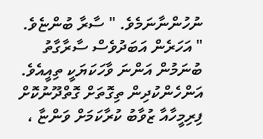ނުހުންނާނަމެވެ. " ސާރާ ބުންޏެވެ.
" އަހަރެން އަބަދުވެސް ސާރާގާތު ބުނަމުން އަންނަ ވާހަކަޔަކީ ތިއީއެވެ. އަންހެންކުދިން ތިގޮތަށް ގޮތްދޫނުކޮށް ފިރިމީހާއާ ޒުވާބު ކުރާކަމަށް ވަންޏާ ،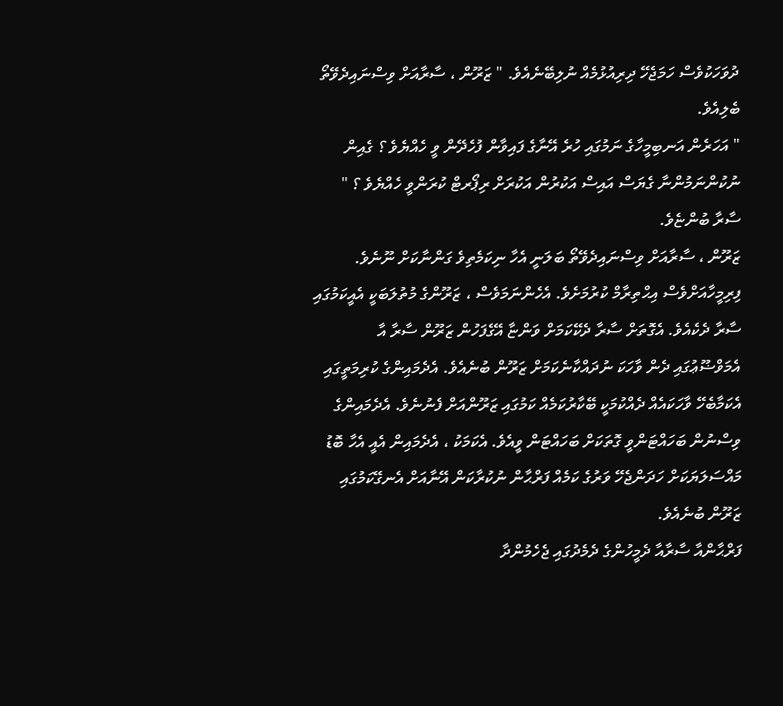ދުވަހަކުވެސް ހަމަޖެހޭ ދިރިއުޅުމެއް ނުލިބޭނެއެވެ. " ޒަރޫން ، ސާރާއަށް ވިސްނައިދެވޭތޯ ބެލިއެވެ.
" އަހަރެން އަނބިމީހާގެ ނަމުގައި ހުރެ އޭނާގެ ފައިވާން ފުހެދޭން ވީ ހެއްޔެވެ ؟ ގެއިން ނުކުންނަމުންނާ ގެޔަސް އައިސް އަކުރުން އަކުރަށް ރިޕޯރޓް ކުރަންވީ ހެއްޔެވެ ؟ " ސާރާ ބުންޏެވެ.
ޒަރޫން ، ސާރާއަށް ވިސްނައިދެވޭތޯ ބަލަނީ އެހާ ނިކަމެތިވެ ގަންނާކަށް ނޫނެވެ. ފިރިމީހާއަށްވެސް އިޙްތިރާމް ކުރުމަށެވެ. އެހެންނަމަވެސް ، ޒަރޫންގެ މުތުލަބަކީ އެއީކަމުގައި ސާރާ ދެކެއެވެ. އެގޮތަށް ސާރާ ދެކޭކަމަށް ވަންޏާ އޭގެފަހުން ޒަރޫން ސާރާ އާ އެމަވްޟޫޢުގައި ދެން ވާހަކަ ނުދައްކާނެކަމަށް ޒަރޫން ބުނެއެވެ. އެދެމައިންގެ ކުރިމަތީގައި  އެކަމާބެހޭ ވާހަކައެއް ދެއްކުމަކީ ބޭކާރުކަމެއް ކަމުގައި ޒަރޫންއަށް ފެނުނެވެ. އެދެމައިންގެ ވިސްނުން ބަހައްޓަންވީ ގޮތަކަށް ބަހައްޓަން ވީއެވެ. އެކަމަކު ، އެދެމައިން އެއީ އެހާ ބޮޑު މައްސަލަޔަކަށް ހަދަންޖެހޭ ވަރުގެ ކަމެއް ފަރްޙާން ނުކުރާކަން އޭނާއަށް އެނގޭކަމުގައި ޒަރޫން ބުނެއެވެ.
ފަރްޙާންއާ ސާރާއާ ދެމީހުންގެ ދެމެދުގައި ޖެހެމުންދާ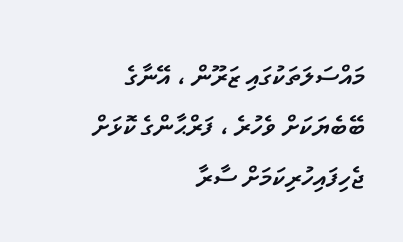މައްސަލަތަކުގައި ޒަރޫން ، އޭނާގެ ބޭބެޔަކަށް ވެހުރެ ، ފަރްޙާންގެ ކޮޅަށް ޖެހިފައިހުރިކަމަށް ސާރާ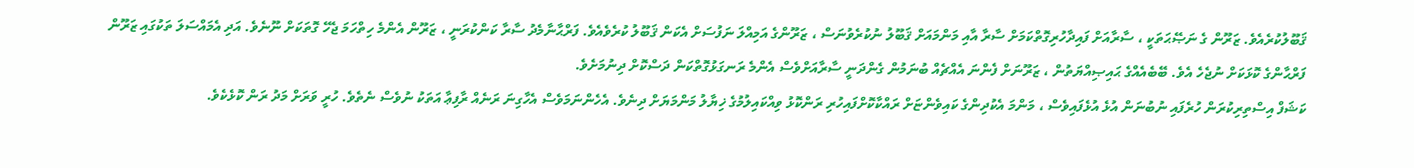ޤަބޫލުކުރެއެވެ. ޒަރޫން ގެ ނަޞޭޙަތަކީ ، ސާރާއަށް ފައިދާހުރިގޮތްކަމަށް ސާރާ އާއި މަންމައަށް ޤަބޫލު ނުކުރެވުނަސް ، ޒަރޫންގެ އަމިއްލަ ނަފުސަށް އެކަން ޤަބޫލު ކުރެވެއެވެ. ފަރްޙާނާމެދު ސާރާ ކަންކުރަނީ ، ޒަރޫން އެންމެ ހިތްހަމަ ޖެހޭ ގޮތަކަށް ނޫނެވެ. އަދި އެމައްސަލަ ތަކުގައި ޒަރޫން ފަރްޙާންގެ ކޮޅަކަށް ނުޖެހެ އެވެ. ބޭބެއެއްގެ ޙައިޞިއްޔަތުން ، ޒަރޫނަށް ފެންނަ އެއްޗެއް ބުނަމުން ގެންދަނީ ސާރާއަށްވެސް އެންމެ ރަނގަޅުގޮތްކަން ދަސްކޮށް ދިނުމަށެވެ.
ކަޝަފް އިސްތިރިކުރަން ހުރެފައި ނުބުނަން އުޅެ އުޅެފައިވެސް ، މަންމަ އެކުދިންގެ ކައިވެންޏަށް ރައްކާކޮށްފައިހުރި ރަންކޮޅު ވިއްކައިލުމުގެ ޚިޔާލު މަންމަޔަށް ދިނެވެ. އެހެންނަމަވެސް އެހާގިނަ ރަނެއް ރާފިޢާ އަތަކު ނުވެސް ނެތެވެ. ހުރީ ވަރަށް މަދު ރަން ކޮޅެކެވެ.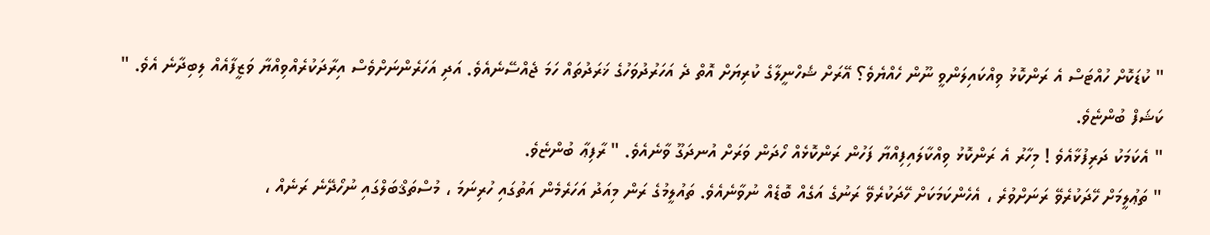" ކުޑަކޮށް ހުއްޓަސް އެ ރަންކޮޅު ވިއްކައިލަންވީ ނޫން ހެއްޔެވެ؟ އޭރަށް ޝެހްނީލާގެ ކުރިޔަށް އޮތް ދެ އަހަރުދުވަހުގެ ޚަރަދުތައް ހަމަ ޖެއްސޭނެއެވެ. އަދި އަހަރެންނަށްވެސް އިރާދަކުރެއްވިއްޔާ ވަޒީފާއެއް ލިބިދާނެ އެވެ. " ކަޝަފް ބުންޏެވެ.
" އެކަމަކު ދަރިފުޅާއެވެ ! މިހާރު އެ ރަންކޮޅު ވިއްކާލައިފިއްޔާ ފަހުން ރަންކޮޅެއް ހޯދަން ވަރަށް އުނދަގޫ ވާނެއެވެ. " ރާފިޢާ ބުންޏެވެ.
" ތަޢުލީމަށް ހޭދަކުރެވޭ ރަނަށްވުރެ ، އެހެންކަމަކަށް ހޭދަކުރެވޭ ރަނުގެ އަގެއް ބޮޑެއް ނުވާނެއެވެ. ތައުލީމުގެ ރަން މިއަދު އަހަރެމެން އަތުގައި ހުރިނަމަ ، މުސްތަޤްބަލްގައި ނުހޯދޭނެ ރަނެއް ،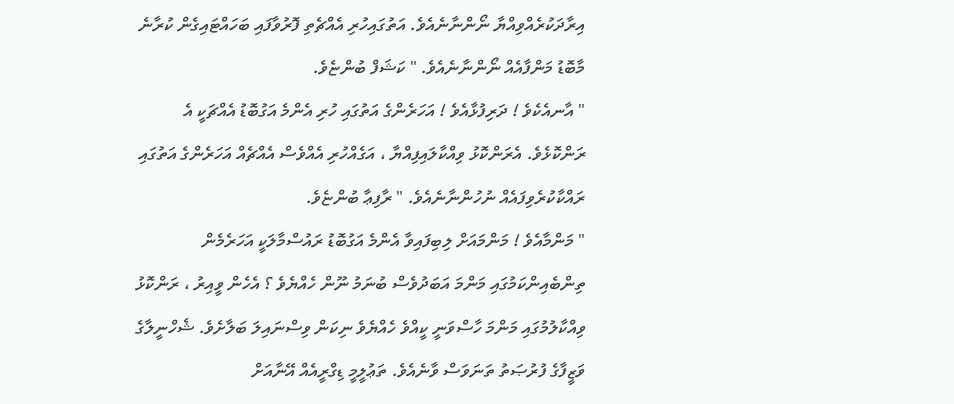އިރާދަކުރެއްވިއްޔާ ނޯންނާނެއެވެ. އަތުގައިހުރި އެއްޗެތި ފޮރުވާފައި ބަހައްޓައިގެން ކުރާނެ މާބޮޑު މަންފާއެއް ނޯންނާނެއެވެ. " ކަޝަފް ބުންޏެވެ.
" އާނއެކެވެ ! ދަރިފުޅާއެވެ ! އަހަރެންގެ އަތުގައި ހުރި އެންމެ އަގުބޮޑު އެއްޗަކީ އެ ރަންކޮޅެވެ. އެރަންކޮޅު ވިއްކާލައިފިއްޔާ ، އަގެއްހުރި އެއްވެސް އެއްޗެއް އަހަރެންގެ އަތުގައި ރައްކާކުރެވިފައެއް ނުހުންނާނެއެވެ. " ރާފިޢާ ބުންޏެވެ.
" މަންމާއެވެ ! މަންމައަށް ލިބިފައިވާ އެންމެ އަގުބޮޑު ރައުސްމާލަކީ އަހަރެމެން ތިންބެއިންކަމުގައި މަންމަ އަބަދުވެސް ބުނަމު ނޫން ހެއްޔެވެ ؟ އެހެން ވީއިރު ، ރަންކޮޅު ވިއްކާލުމުގައި މަންމަ ހާސްވަނީ ކީއްވެ ހެއްޔެވެ ނިކަން ވިސްނައިލަ ބަލާށެވެ. ޝެހްނީލާގެ ވަޒީފާގެ ފުރުޞަތު ތަނަވަސް ވާނެއެވެ. ތަޢުލީމީ ޑިގްރީއެއް އޭނާއަށް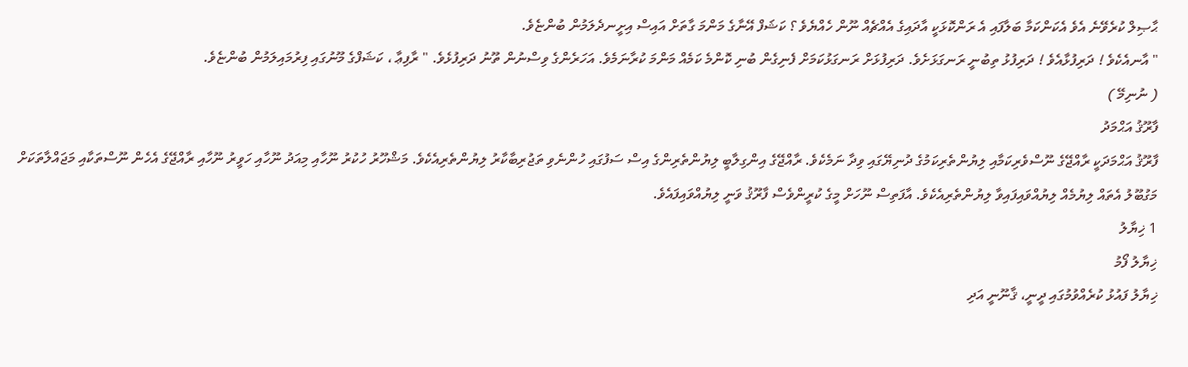ޙާޞިލް ކުރެވޭނެ އެވެ އެކަންކަމާ ބަލާފައި އެ ރަންކޮޅަކީ އާދައިގެ އެއްޗެއް ނޫން ހެއްޔެވެ ؟ ކަޝަފް އޭނާގެ މަންމަ ގާތަށް އައިސް އިށީނދެލަމުން ބުންޏެވެ.
" އާނއެކެވެ ! ދަރިފުޅާއެވެ ! ދަރިފުޅު ތިބުނީ ރަނގަޅަށެވެ. ދަރިފުޅަށް ރަނގަޅުކަމަށް ފެނިގެން ބުނި ކޮންމެ ކަމެއް މަންމަ ކުރާނަމެވެ. އަހަރެންގެ ވިސްނުން ތޫނު ދަރިފުޅެވެ. " ރާފިޢާ ، ކަޝަފްގެ މޫނުގައި ފިރުމައިލަމުން ބުންޏެވެ.
( ނުނިމޭ )
ފާރޫޤު އަޙްމަދު
ފާރޫޤު އަޙްމަދަކީ ރާއްޖޭގެ ނޫސްވެރިކަމާއި ލިޔުންތެރިކަމުގެ ދުނިޔޭގައި ވިދާ ނަމެކެވެ. ރާއްޖޭގެ އިންގިލާބީ ލިޔުންތެރިންގެ އިސް ސަފުގައި ހުންނެވި ތަޖުރިބާކާރު ލިޔުންތެރިއެކެވެ. މަޝްހޫރު ހުކުރު ނޫހާއި މިއަދު ނޫހާއި ހަވީރު ނޫހާއި ރާއްޖޭގެ އެހެން ނޫސްތަކާއި މަޖައްލާތަކަށް މަގުބޫލު އެތައް ލިޔުމެއް ލިޔުއްވައިފައިވާ ލިޔުންތެރިއެކެވެ. އާފަތިސް ނޫހަށް މީގެ ކުރީންވެސް ފާރޫޤު ވަނީ ލިޔުއްވައިފައެވެ.
1 ޚިޔާލު
ޚިޔާލު ފޯމު
ޚިޔާލު ފައުޅު ކުރެއްވުމުގައި ދީނީ، ޤާނޫނީ އަދި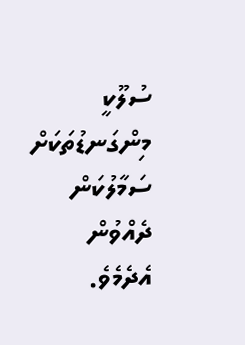ސުލޫކީ މިންގަނޑުތަކަށް ސަމާލުކަން ދެއްވުން އެދެމެވެ.